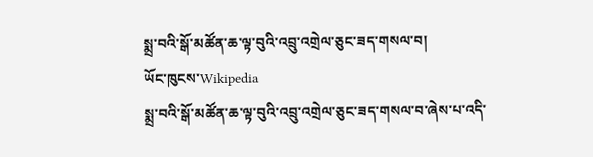སྨྲ་བའི་སྒོ་མཚོན་ཆ་ལྟ་བུའི་འབྲུ་འགྲེལ་ཅུང་ཟད་གསལ་བ།
ཡོང་ཁུངས་Wikipedia
སྨྲ་བའི་སྒོ་མཚོན་ཆ་ལྟ་བུའི་འབྲུ་འགྲེལ་ཅུང་ཟད་གསལ་བ་ཞེས་པ་འདི་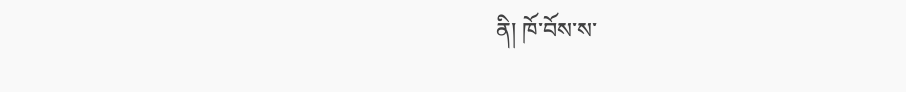ནི། ཁོ་བོས་ས་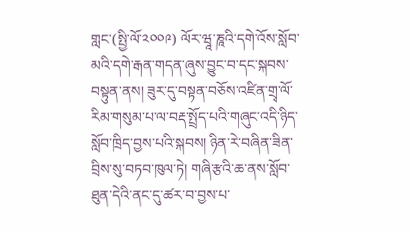གླང་(སྤྱི་ལོ་༢༠༠༩) ལོར་ཝཱ་ཎཱའི་དགེ་འོས་སློབ་མའི་དགེ་རྒན་གདན་ཞུས་བྱུང་བ་དང་སྐབས་བསྟུན་ནས། ཟུར་དུ་བསྟན་བཅོས་འཛིན་གྲྭ་ལོ་རིམ་གསུམ་པ་ལ་བརྡ་སྤྲོད་པའི་གཞུང་འདི་ཉིད་སློབ་ཁྲིད་བྱས་པའི་སྐབས། ཉིན་རེ་བཞིན་ཟིན་བྲིས་སུ་བཏབ་ཁུལ་ཏེ། གཞི་རྩའི་ཆ་ནས་སློབ་ཐུན་དེའི་ནང་དུ་ཚར་བ་བྱས་པ་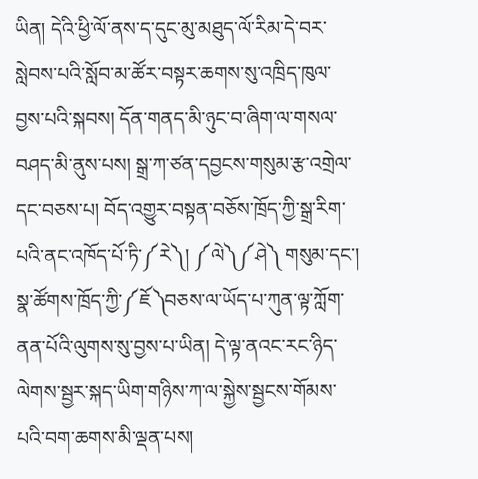ཡིན། དེའི་ཕྱི་ལོ་ནས་ད་དུང་མུ་མཐུད་ལོ་རིམ་དེ་བར་སླེབས་པའི་སློབ་མ་ཚོར་བསྟར་ཆགས་སུ་འཁྲིད་ཁུལ་བྱས་པའི་སྐབས། དོན་གནད་མི་ཉུང་བ་ཞིག་ལ་གསལ་བཤད་མི་ནུས་པས། སྒྲ་ཀ་ཙན་དབྱངས་གསུམ་རྩ་འགྲེལ་དང་བཅས་པ། བོད་འགྱུར་བསྟན་བཅོས་ཁྲོད་ཀྱི་སྒྲ་རིག་པའི་ནང་འཁོད་པོ་ཏི་༼རེ༽། ༼ལེ༽༼ཤེ༽ གསུམ་དང་། སྣ་ཚོགས་ཁྲོད་ཀྱི་༼ཇོ༽བཅས་ལ་ཡོད་པ་ཀུན་ལྟ་ཀློག་ནན་པོའི་ལུགས་སུ་བྱས་པ་ཡིན། དེ་ལྟ་ནའང་རང་ཉིད་ལེགས་སྦྱར་སྐད་ཡིག་གཉིས་ཀ་ལ་སྐྱེས་སྦྱངས་གོམས་པའི་བག་ཆགས་མི་ལྡན་པས།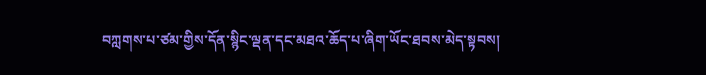བཀླགས་པ་ཙམ་གྱིས་དོན་སྙིང་ལྡན་དང་མཐའ་ཆོད་པ་ཞིག་ཡོང་ཐབས་མེད་སྟབས།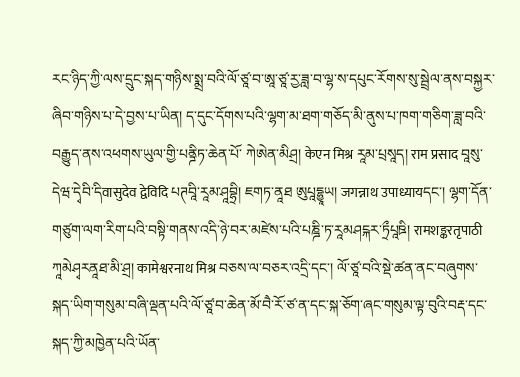རང་ཉིད་ཀྱི་ལས་དྲུང་སྐད་གཉིས་སྨྲ་བའི་ལོ་ཙཱ་བ་ཨཱ་ཙཱ་རྱ་ཟླ་བ་ལྷ་ས་དཔུང་རོགས་སུ་སྦྲེལ་ནས་བསྐྱར་ཞིབ་གཉིས་པ་དེ་བྱས་པ་ཡིན། ད་དུང་དོགས་པའི་ལྷག་མ་ཐག་གཅོད་མི་ནུས་པ་ཁག་གཅིག་ཟླ་བའི་བརྒྱུད་ནས་འཕགས་ཡུལ་གྱི་པནྜིཏ་ཆེན་པོ་ ཀེཨེན་མིཤྲ། केएन मिश्र རཱམ་པྲསཱད། राम प्रसाद བཱསུ་དེཝ་དྭེབི་དིवासुदेव द्वेविदि པཊབཱི་རཱམ་ཤཱབྷྲི། ཇགཏ་ནཱཐ ཨུཔཱདྷྱཱཡ། जगन्नाथ उपाध्यायདང་། ལྷག་དོན་གཙུག་ལག་རིག་པའི་བསྟི་གནས་འདི་ཉེ་བར་མཛེས་པའི་པཎྜི་ཏ་རཱམཤངྐར་ཏྲྀཔཱཋི། रामशङ्करतृपाठी ཀཱམེཤྭརནཱཐ་མི་ཤྲ། कामेश्वरनाथ मिश्र བཅས་ལ་བཅར་འདྲི་དང་། ལོ་ཙཱ་བའི་སྡེ་ཚན་ནང་བཞུགས་སྐད་ཡིག་གསུམ་བཞི་ལྡན་པའི་ལོ་ཙཱ་བ་ཆེན་མོ་བཻ་རོ་ཙ་ན་དང་སྐ་ཅོག་ཞང་གསུམ་ལྟ་བུའི་བརྡ་དང་སྐད་ཀྱི་མཁྱེན་པའི་ཡོན་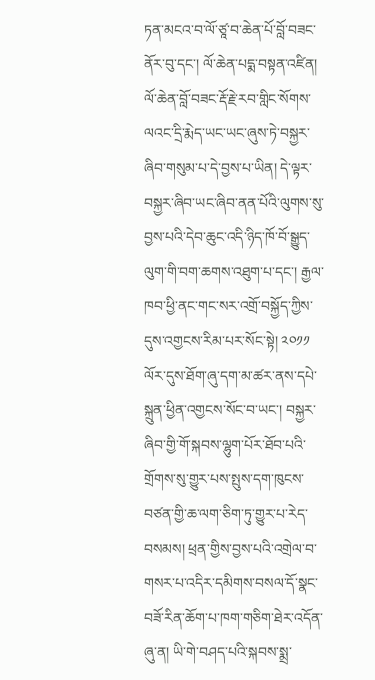ཏན་མངའ་བ་ལོ་ཙཱ་བ་ཆེན་པོ་བློ་བཟང་ནོར་བུ་དང་། ལོ་ཆེན་པདྨ་བསྟན་འཛིན། ལོ་ཆེན་བློ་བཟང་རྡོ་རྗེ་རབ་གླིང་སོགས་ལའང་དྲི་རྨེད་ཡང་ཡང་ཞུས་ཏེ་བསྐྱར་ཞིབ་གསུམ་པ་དེ་བྱས་པ་ཡིན། དེ་ལྟར་བསྐྱར་ཞིབ་ཡང་ཞིབ་ནན་པོའི་ལུགས་སུ་བྱས་པའི་དེབ་ཆུང་འདི་ཉིད་ཁོ་བོ་སྒྱུད་ལུག་གི་བག་ཆགས་འཐུག་པ་དང་། རྒྱལ་ཁབ་ཕྱི་ནང་གང་སར་འགྲོ་བསྐྱོད་ཀྱིས་དུས་འགྱངས་རིམ་པར་སོང་སྟེ། ༢༠༡༡ ལོར་དུས་ཐོག་ཞུ་དག་མ་ཚར་ནས་དཔེ་སྐྲུན་ཕྱིན་འགྱངས་སོང་བ་ཡང་། བསྐྱར་ཞིབ་གྱི་གོ་སྐབས་ལྷུག་པོར་ཐོབ་པའི་གྲོགས་སུ་གྱུར་པས་སྤུས་དག་ཁུངས་བཙན་གྱི་ཆ་ལག་ཅིག་ཏུ་གྱུར་པ་རེད་བསམས། ཕྲན་གྱིས་བྱས་པའི་འགྲེལ་བ་གསར་པ་འདིར་དམིགས་བསལ་དོ་སྣང་བཟོ་རིན་ཆོག་པ་ཁག་གཅིག་ཐེར་འདོན་ཞུ་ན། ཡི་གེ་བཤད་པའི་སྐབས་སྨྲ་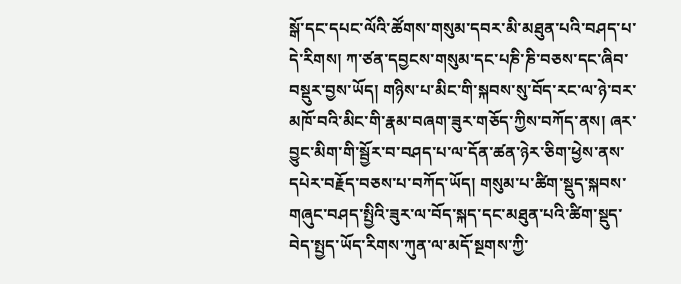སྒོ་དང་དཔང་ལོའི་ཚོགས་གསུམ་དབར་མི་མཐུན་པའི་བཤད་པ་དེ་རིགས། ཀ་ཙན་དབྱངས་གསུམ་དང་པཎི་ཎི་བཅས་དང་ཞིབ་བསྡུར་བྱས་ཡོད། གཉིས་པ་མིང་གི་སྐབས་སུ་བོད་རང་ལ་ཉེ་བར་མཁོ་བའི་མིང་གི་རྣམ་བཞག་ཟུར་གཅོད་ཀྱིས་བཀོད་ནས། ཞར་བྱུང་མིག་གི་སྦྱོར་བ་བཤད་པ་ལ་དོན་ཚན་ཉེར་ཅིག་ཕྱེས་ནས་དཔེར་བརྗོད་བཅས་པ་བཀོད་ཡོད། གསུམ་པ་ཚིག་སྡུད་སྐབས་གཞུང་བཤད་སྤྱིའི་ཟུར་ལ་བོད་སྐད་དང་མཐུན་པའི་ཚིག་སྡུད་བེད་སྤྱད་ཡོད་རིགས་ཀུན་ལ་མདོ་སྔགས་ཀྱི་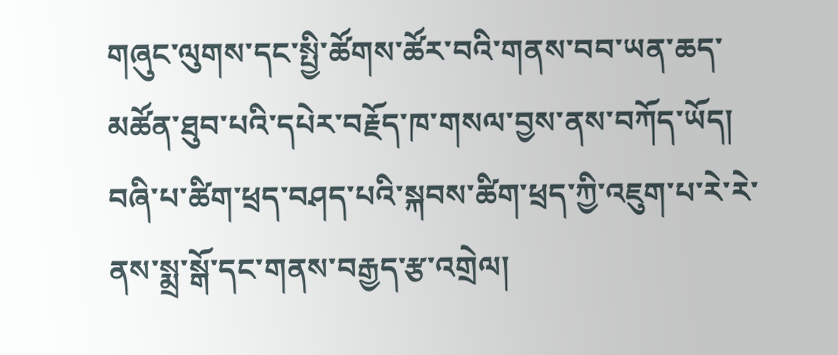གཞུང་ལུགས་དང་སྤྱི་ཚོགས་ཚོར་བའི་གནས་བབ་ཡན་ཆད་མཚོན་ཐུབ་པའི་དཔེར་བརྗོད་ཁ་གསལ་བྱས་ནས་བཀོད་ཡོད། བཞི་པ་ཚིག་ཕྲད་བཤད་པའི་སྐབས་ཚིག་ཕྲད་ཀྱི་འཇུག་པ་རེ་རེ་ནས་སྨྲ་སྒོ་དང་གནས་བརྒྱད་རྩ་འགྲེལ།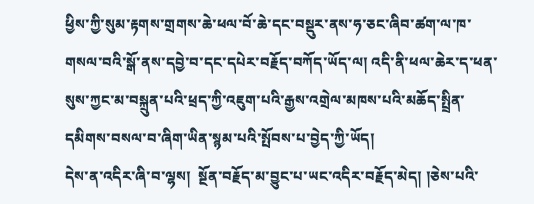ཕྱིས་ཀྱི་སུམ་རྟགས་གྲགས་ཆེ་ཕལ་བོ་ཆེ་དང་བསྡུར་ནས་ཧ་ཅང་ཞིབ་ཚག་ལ་ཁ་གསལ་བའི་སྒོ་ནས་དབྱེ་བ་དང་དཔེར་བརྗོད་བཀོད་ཡོད་ལ། འདི་ནི་ཕལ་ཆེར་ད་ཕན་སུས་ཀྱང་མ་བསྐྲུན་པའི་ཕྲད་ཀྱི་འཇུག་པའི་རྒྱས་འགྲེལ་མཁས་པའི་མཆོད་སྤྲིན་དམིགས་བསལ་བ་ཞིག་ཡིན་སྙམ་པའི་སྤོབས་པ་བྱེད་ཀྱི་ཡོད།
དེས་ན་འདིར་ཞི་བ་ལྷས།  སྔོན་བརྗོད་མ་བྱུང་པ་ཡང་འདིར་བརྗོད་མེད། །ཅེས་པའི་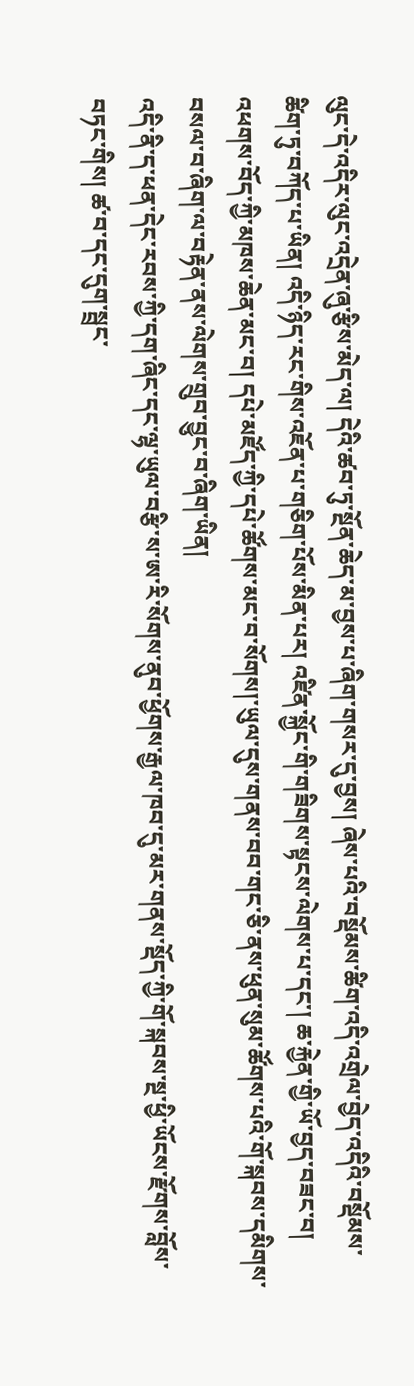ལུང་དེ་འདིར་ལུང་འདྲེན་ཞུ་རྩིས་མེད་ལ། དེའི་ཚབ་ཏུ་སྔོན་ཆེད་མ་བྱས་པ་ཞིག་གསར་དུ་བྱས། ཞེས་པའི་བསྡོམས་ཚིག་འདི་འགྲེལ་བྱེད་འདིའི་བསྡོམས་ཚིག་ཏུ་བཀོད་པ་ཡིན། འདི་ཉིད་རང་གིས་འཇོན་པ་གཅིག་པོས་མིན་པར། འཛིན་སྐྱོང་གི་གཟིགས་སྟངས་ལེགས་པ་དང་། ཆ་རྐྱེན་གྱི་ཡོ་བྱད་བཟང་བ། འཕགས་བོད་ཀྱི་མཁས་ཆེན་མང་བ། དཔེ་མཛོད་ཀྱི་དཔེ་ཚོགས་མང་བ་སོགས།་ཡུལ་དུས་གནས་བབ་གང་ཅི་ནས་ཕུན་སུམ་ཚོགས་པའི་གོ་སྐབས་དམིགས་བསལ་བ་ཞིག་ལ་བརྟེན་ནས་ལེགས་གྲུབ་བྱུང་བ་ཞིག་ཡིན།
འདི་ནི་ད་ཕན་དེང་རབས་ཀྱི་དག་ཞིང་དང་ལྷ་ཡུལ་བརྩི་ས་ཨ་རི་སོགས་ནུབ་ཕྱོགས་རྒྱལ་ཁབ་དུ་མར་གནས་སྡོད་ཀྱི་གོ་སྐབས་སྔ་ཕྱི་ཡོངས་རྫོགས་བློས་བཏང་གིས། ཚ་བ་དང་དུག་སྦྲང་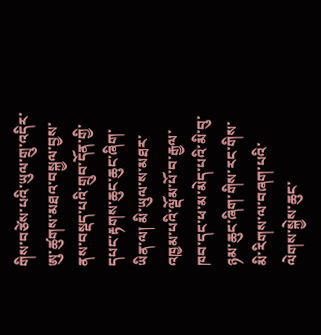གིས་བཙེས་པའི་ཡུལ་གྲུ་འདིར་ཨུ་ཚུགས་མཐའ་བསྐྱལ་བྱས་ནས་བསྡད་པའི་གྲུབ་དོན་གྱི་དཔང་རྟགས་ཆུང་ཆུང་ཞིག་ཡིན་ལ། མི་ཡུལ་ས་མཐར་འཁྱམ་པའི་ལྡོམ་པོ་བ་རྒྱལ་ཁབ་དང་ཕ་མ་མེད་པའི་མི་བུ་ཉམ་ཆུང་ཞིག་གིས་རང་གིས་མི་རིགས་ལ་བཞག་པའི་ལེགས་སྐྱེས་ཆུང་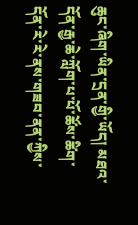ཆུང་ཞིག་ཡིན་དྲན་གྱི་ཡོད། མཐའ་དོན་རྒྱ་ཆེ་ཀློག་པ་པོ་ཚོས་ཚིག་དོན་རེ་རེ་ནས་གཟབ་ནན་ཀྱིས་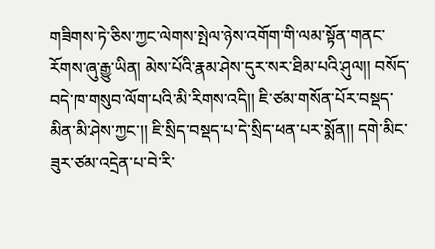གཟིགས་ཏེ་ཅིས་ཀྱང་ལེགས་སྤེལ་ཉེས་འགོག་གི་ལམ་སྟོན་གནང་རོགས་ཞུ་རྒྱུ་ཡིན། མེས་པོའི་རྣམ་ཤེས་དུར་སར་ཐིམ་པའི་ཤུལ།། བསོད་བདེ་ཁ་གསུབ་ལོག་པའི་མི་རིགས་འདི།། ཇི་ཙམ་གསོན་པོར་བསྡད་མིན་མི་ཤེས་ཀྱང་།། ཇི་སྲིད་བསྡད་པ་དེ་སྲིད་ཕན་པར་སྨོན།། དགེ་མིང་ཟུར་ཙམ་འདྲེན་པ་བེ་རི་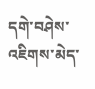དགེ་བཤེས་འཇིགས་མེད་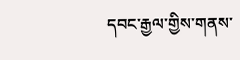དབང་རྒྱལ་གྱིས་གནས་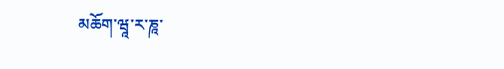མཆོག་ཝཱ་ར་ཎཱ་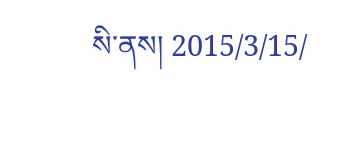སི་ནས། 2015/3/15/